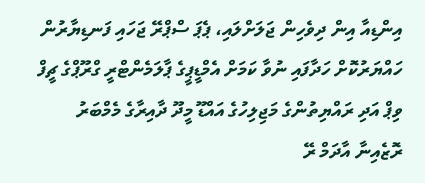އިންޑިއާ އިން ދިވެހިން ޖަލަށްލައި، ޕެޕަ ސްޕްރޭ ޖަހައި ފަނޑިޔާރުން ހައްޔަރުކޮށް ހަދާފައި ނުވާ ކަމަށް އެމްޑީޕީގެ ޕާލަމެންޓްރީ ގްރޫޕްގެ ޗީފް ވިޕް އަދި ރައްޔިތުންގެ މަޖިލިހުގެ އައްޑޫ މީދޫ ދާއިރާގެ މެމްބަރު ރޮޒެއިނާ އާދަމް ރޭ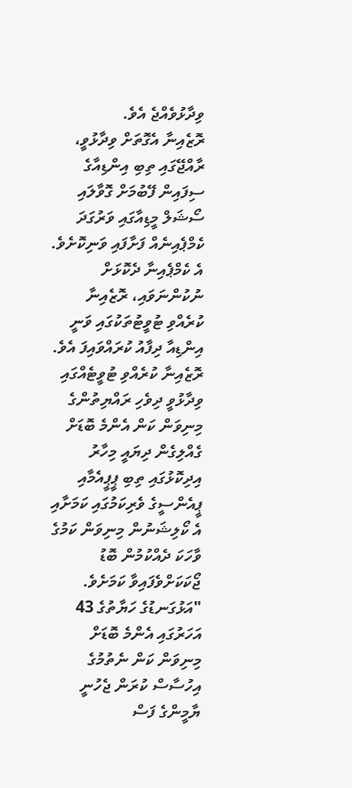ވިދާޅުވެއްޖެ އެވެ.
ރޮޒެއިނާ އެގޮތަށް ވިދާޅުވީ، ރާއްޖޭގައި ތިބި އިންޑިއާގެ ސިފައިން ފޭބުމަށް ގޮވާލައި ސޯޝަލް މީޑިއާގައި ވަރުގަދަ ކެމްޕެއިނެއް ފަށާފައި ވަނިކޮށެވެ. އެ ކެމްޕެއިނާ ދެކޮޅަށް ނުކުންނަވައި، ރޮޒެއިނާ ކުރެއްވި ޓުވީޓުތަކުގައި ވަނީ އިންޑިއާ ދިފާއު ކުރައްވައިފަ އެވެ.
ރޮޒެއިނާ ކުރެއްވި ޓުވީޓެއްގައި ވިދާޅުވީ ދިވެހި ރައްޔިތުންގެ މިނިވަން ކަން އެންމެ ބޮޑަށް ގެއްލިގެން ދިޔައީ މިހާރު އިދިކޮޅުގައި ތިބި ޕީޕީއެމާއި ޕީއެންސީގެ ވެރިކަމުގައި ކަމަށާއި އެ ކޯލިޝަނުން މިނިވަން ކަމުގެ ވާހަކަ ދެއްކުމުން ބޮޑު ޖޯކަކަށްވެފައިވާ ކަމަށެވެ.
"އަޅުގަނޑުގެ ހަޔާތުގެ 43 އަހަރުގައި އެންމެ ބޮޑަށް މިނިވަން ކަން ނެތުމުގެ އިހުސާސް ކުރަން ޖެހުނީ ޔާމީންގެ ފަސް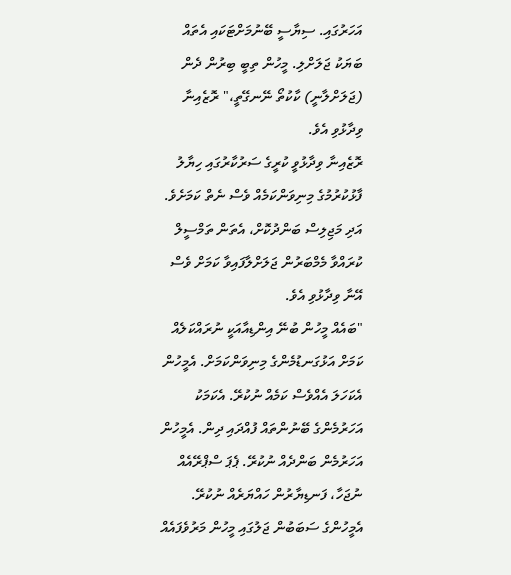އަހަރުގައި. ސިޔާސީ ބޭނުމަށްޓަކައި އެތައް ބަޔަކު ޖަލަށްލި. މީހުން ތިބީ ބިރުން ދެން (ޖަލަށްލާނީ) ކާކުތޯ ނޭނގޭތީ،" ރޮޒެއިނާ ވިދާޅުވި އެވެ.
ރޮޒެއިނާ ވިދާޅުވީ ކުރީގެ ސަރުކާރުގައި ހިޔާލު ފާޅުކުރުމުގެ މިނިވަންކަމެއް ވެސް ނެތް ކަމަށެވެ. އަދި މަޖިލިސް ބަންދުކޮށް، އެތަން ތަމްސީލް ކުރައްވާ މެމްބަރުން ޖަލަށްލާފައިވާ ކަމަށް ވެސް އޭނާ ވިދާޅުވި އެވެ.
"ބައެއް މީހުން ބުނޭ އިންޑިއާއަކީ ނުރައްކަލެއް ކަމަށް އަޅުގަނޑުމެންގެ މިނިވަންކަމަށް. އެމީހުން އެކަހަލަ އެއްވެސް ކަމެއް ނުކުރޭ. އެކަމަކު އަހަރުމެންގެ ބޭނުންތައް ފުއްދައި ދިން. އެމީހުން އަހަރުމެން ބަންދެއް ނުކުރޭ. ޕެޕަ ސްޕްރޭއެއް ނުޖަހާ، ފަނޑިޔާރުން ހައްޔަރެއް ނުކުރޭ. އެމީހުންގެ ސަބަބުން ޖަލުގައި މީހުން މަރުވެފައެއް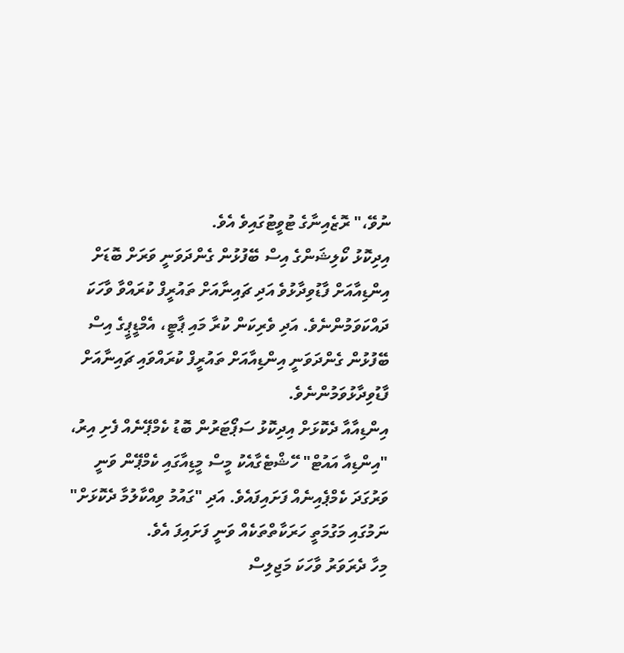ނުވޭ،" ރޮޒެއިނާގެ ޓުވީޓުގައިވެ އެވެ.
އިދިކޮޅު ކޯލިޝަންގެ އިސް ބޭފުޅުން ގެންދަވަނީ ވަރަށް ބޮޑަށް އިންޑިއާއަށް ފާޑުވިދާޅުވެ އަދި ޗައިނާއަށް ތައުރީފް ކުރައްވާ ވާހަކަ ދައްކަވަމުންނެވެ. އަދި ވެރިކަން ކުރާ މައި ޕާޓީ، އެމްޑީޕީގެ އިސް ބޭފުޅުން ގެންދަވަނީ އިންޑިއާއަށް ތައުރީފް ކުރައްވައި ޗައިނާއަށް ފާޑުވިދާޅުވަމުންނެވެ.
އިންޑިއާއާ ދެކޮޅަށް އިދިކޮޅު ސަޕޯޓަރުން ބޮޑު ކެމްޕޭނެއް ފެށި އިރު، "އިންޑިއާ އައުޓް" ހޭޝްޓެގާއެކު މީސް މީޑިއާގައި ކެމްޕޭން ވަނީ ވަރުގަދަ ކެމްޕެއިނެއް ފަށައިފައެވެ. އަދި "ގައުމު ވިއްކާލުމާ ދެކޮޅަށް" ނަމުގައި މަގުމަތީ ހަރަކާތްތަކެއް ވަނީ ފަށައިފަ އެވެ.
މިހާ ދެރަވަރު ވާހަކަ މަޖިލިސް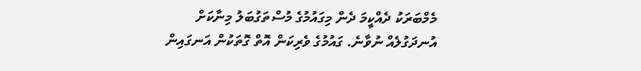މެމްބަރަކު ދެއްކީމަ ދެން މިގައުމުގެ މުސްތަގުބަލު މިނާކަށް އުނދަގުލެއް ނުވާނެ. ގައުމުގެ ވެރިކަން އޮތް ގޮތަކުން އަނގައިން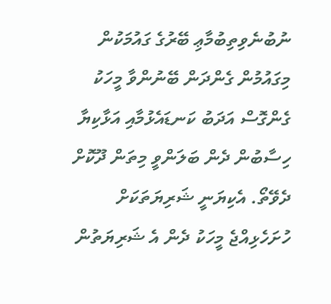ނުބުނެވިތިބުމާޢި ބޭރުގެ ގައުމަކުން މިގައުމުން ގެންދަން ބޭނުންވާ މީހަކު ގެންގޮސް އަދަބު ކަނޑައެޅުމާއި އަޅާކިޔާ ހިސާބުން ދެން ބަލަންވީ މިތަން ދޫކޮށް ދެވޭތޯ. އެކިޔަނީ ޝަރިޔަތަކަށް ހުށަހެޅިއްޖެ މީހަކު ދެން އެ ޝަރިޔަތުން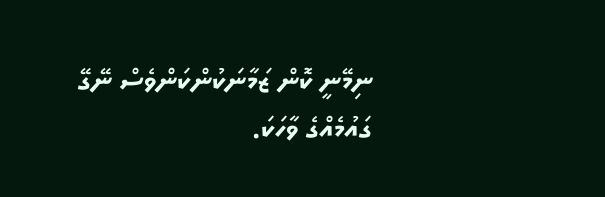ނިމޭނީ ކޮން ޒަމާނަކުންކަންވެސް ނޭގޭ ގައުމެއްގެ ވާހަކަ.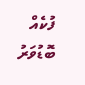ފުކެއް ބޮޑުވަރު